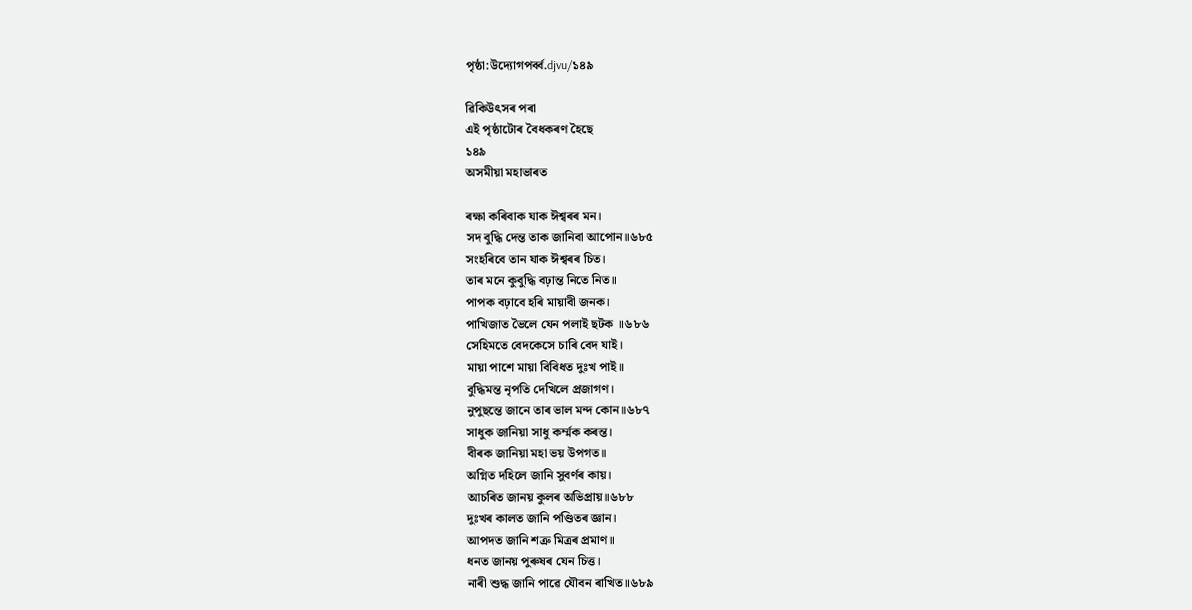পৃষ্ঠা:উদ্যোগপৰ্ব্ব.djvu/১৪৯

ৱিকিউৎসৰ পৰা
এই পৃষ্ঠাটোৰ বৈধকৰণ হৈছে
১৪৯
অসমীয়া মহাভাৰত

ৰক্ষা কৰিবাক যাক ঈশ্বৰৰ মন।
সদ বুদ্ধি দেন্ত তাক জানিবা আপোন॥৬৮৫
সংহৰিবে তান যাক ঈশ্বৰৰ চিত।
তাৰ মনে কুবুদ্ধি বঢ়ান্ত নিতে নিত॥
পাপক বঢ়াবে হৰি মায়াবী জনক।
পাখিজাত ভৈলে যেন পলাই ছটক ॥৬৮৬
সেহিমতে বেদকেসে চাৰি বেদ যাই।
মায়া পাশে মায়া বিবিধত দুঃখ পাই॥
বুদ্ধিমন্ত নৃপতি দেখিলে প্ৰজাগণ।
নুপুছন্তে জানে তাৰ ভাল মন্দ কোন॥৬৮৭
সাধুক জানিয়া সাধু কৰ্ম্মক কৰন্ত।
বীৰক জানিয়া মহা ভয় উপগত॥
অগ্নিত দহিলে জানি সুবৰ্ণৰ কায়।
আচৰিত জানয় কুলৰ অভিপ্ৰায়॥৬৮৮
দুঃখৰ কালত জানি পণ্ডিতৰ জ্ঞান।
আপদত জানি শত্ৰু মিত্ৰৰ প্ৰমাণ॥
ধনত জানয় পুৰুষৰ যেন চিত্ত।
নাৰী শুদ্ধ জানি পাৱে যৌবন ৰাখিত॥৬৮৯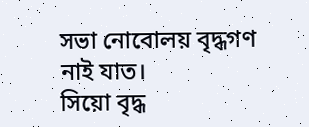সভা নোবোলয় বৃদ্ধগণ নাই যাত।
সিয়ো বৃদ্ধ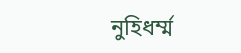নুহিধৰ্ম্ম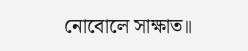নোবোলে সাক্ষাত॥